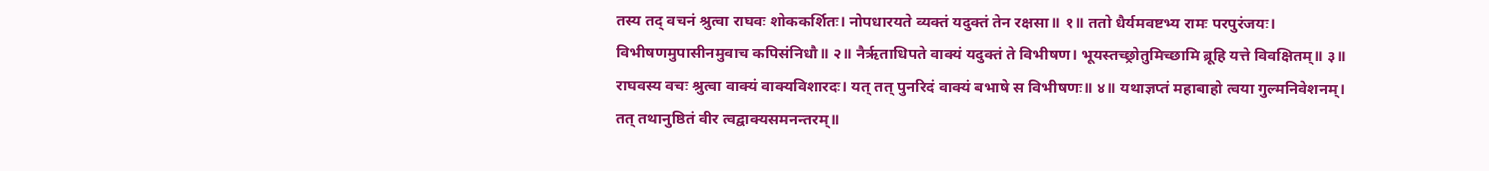तस्य तद् वचनं श्रुत्वा राघवः शोककर्शितः। नोपधारयते व्यक्तं यदुक्तं तेन रक्षसा॥ १॥ ततो धैर्यमवष्टभ्य रामः परपुरंजयः। विभीषणमुपासीनमुवाच कपिसंनिधौ॥ २॥ नैर्ऋताधिपते वाक्यं यदुक्तं ते विभीषण। भूयस्तच्छ्रोतुमिच्छामि ब्रूहि यत्ते विवक्षितम्॥ ३॥ राघवस्य वचः श्रुत्वा वाक्यं वाक्यविशारदः। यत् तत् पुनरिदं वाक्यं बभाषे स विभीषणः॥ ४॥ यथाज्ञप्तं महाबाहो त्वया गुल्मनिवेशनम्। तत् तथानुष्ठितं वीर त्वद्वाक्यसमनन्तरम्॥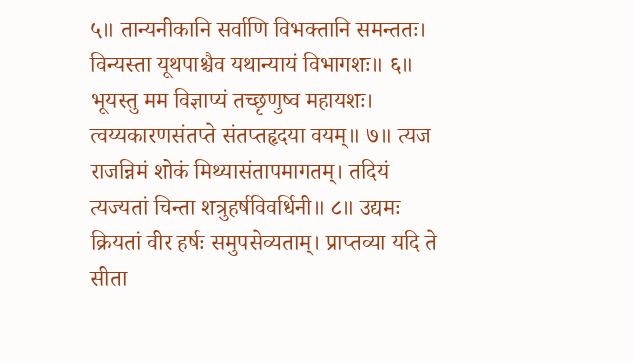५॥ तान्यनीकानि सर्वाणि विभक्तानि समन्ततः। विन्यस्ता यूथपाश्चैव यथान्यायं विभागशः॥ ६॥ भूयस्तु मम विज्ञाप्यं तच्छृणुष्व महायशः। त्वय्यकारणसंतप्ते संतप्तहृदया वयम्॥ ७॥ त्यज राजन्निमं शोकं मिथ्यासंतापमागतम्। तदियं त्यज्यतां चिन्ता शत्रुहर्षविवर्धिनी॥ ८॥ उद्यमः क्रियतां वीर हर्षः समुपसेव्यताम्। प्राप्तव्या यदि ते सीता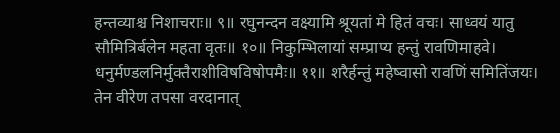हन्तव्याश्च निशाचराः॥ ९॥ रघुनन्दन वक्ष्यामि श्रूयतां मे हितं वचः। साध्वयं यातु सौमित्रिर्बलेन महता वृतः॥ १०॥ निकुम्भिलायां सम्प्राप्य हन्तुं रावणिमाहवे। धनुर्मण्डलनिर्मुक्तैराशीविषविषोपमैः॥ ११॥ शरैर्हन्तुं महेष्वासो रावणिं समितिंजयः। तेन वीरेण तपसा वरदानात्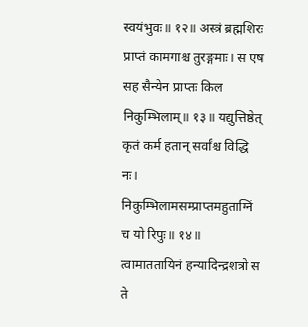स्वयंभुवः॥ १२॥ अस्त्रं ब्रह्मशिरः प्राप्तं कामगाश्च तुरङ्गमाः। स एष सह सैन्येन प्राप्तः किल निकुम्भिलाम्॥ १३॥ यद्युत्तिष्ठेत् कृतं कर्म हतान् सर्वांश्च विद्धि नः। निकुम्भिलामसम्प्राप्तमहुताग्निं च यो रिपुः॥ १४॥ त्वामाततायिनं हन्यादिन्द्रशत्रो स ते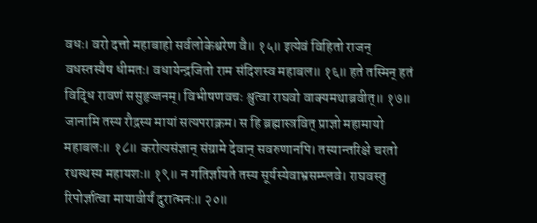वधः। वरो दत्तो महाबाहो सर्वलोकेश्वरेण वै॥ १५॥ इत्येवं विहितो राजन् वधस्तस्यैष धीमतः। वधायेन्द्रजितो राम संदिशस्व महाबल॥ १६॥ हते तस्मिन् हतं विद्धि रावणं ससुहृज्जनम्। विभीषणवचः श्रुत्वा राघवो वाक्यमथाब्रवीत्॥ १७॥ जानामि तस्य रौद्रस्य मायां सत्यपराक्रम। स हि ब्रह्मास्त्रवित् प्राज्ञो महामायो महाबलः॥ १८॥ करोत्यसंज्ञान् संग्रामे देवान् सवरुणानपि। तस्यान्तरिक्षे चरतो रथस्थस्य महायशः॥ १९॥ न गतिर्ज्ञायते तस्य सूर्यस्येवाभ्रसम्प्लवे। राघवस्तु रिपोर्ज्ञात्वा मायावीर्यं दुरात्मनः॥ २०॥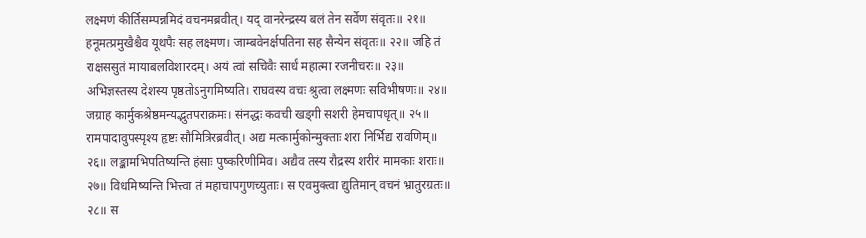लक्ष्मणं कीर्तिसम्पन्नमिदं वचनमब्रवीत्। यद् वानरेन्द्रस्य बलं तेन सर्वेण संवृतः॥ २१॥ हनूमत्प्रमुखैश्चैव यूथपैः सह लक्ष्मण। जाम्बवेनर्क्षपतिना सह सैन्येन संवृतः॥ २२॥ जहि तं राक्षससुतं मायाबलविशारदम्। अयं त्वां सचिवैः सार्धं महात्मा रजनीचरः॥ २३॥ अभिज्ञस्तस्य देशस्य पृष्ठतोऽनुगमिष्यति। राघवस्य वचः श्रुत्वा लक्ष्मणः सविभीषणः॥ २४॥ जग्राह कार्मुकश्रेष्ठमन्यद्भुतपराक्रमः। संनद्धः कवची खड्गी सशरी हेमचापधृत्॥ २५॥ रामपादावुपस्पृश्य हृष्टः सौमित्रिरब्रवीत्। अद्य मत्कार्मुकोन्मुक्ताः शरा निर्भिद्य रावणिम्॥ २६॥ लङ्कामभिपतिष्यन्ति हंसाः पुष्करिणीमिव। अद्यैव तस्य रौद्रस्य शरीरं मामकाः शराः॥ २७॥ विधमिष्यन्ति भित्त्वा तं महाचापगुणच्युताः। स एवमुक्त्वा द्युतिमान् वचनं भ्रातुरग्रतः॥ २८॥ स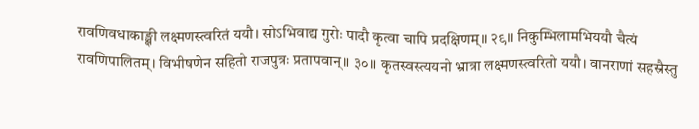रावणिवधाकाङ्क्षी लक्ष्मणस्त्वरितं ययौ। सोऽभिवाद्य गुरोः पादौ कृत्वा चापि प्रदक्षिणम्॥ २९॥ निकुम्भिलामभिययौ चैत्यं रावणिपालितम्। विभीषणेन सहितो राजपुत्रः प्रतापवान्॥ ३०॥ कृतस्वस्त्ययनो भ्रात्रा लक्ष्मणस्त्वरितो ययौ। वानराणां सहस्रैस्तु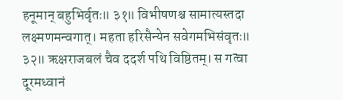हनूमान् बहुभिर्वृतः॥ ३१॥ विभीषणश्च सामात्यस्तदा लक्ष्मणमन्वगात्। महता हरिसैन्येन सवेगमभिसंवृतः॥ ३२॥ ऋक्षराजबलं चैव ददर्श पथि विष्ठितम्। स गत्वा दूरमध्वानं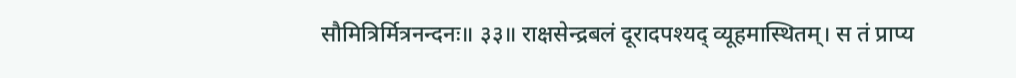सौमित्रिर्मित्रनन्दनः॥ ३३॥ राक्षसेन्द्रबलं दूरादपश्यद् व्यूहमास्थितम्। स तं प्राप्य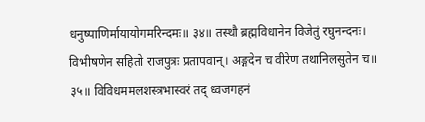धनुष्पाणिर्मायायोगमरिन्दमः॥ ३४॥ तस्थौ ब्रह्मविधानेन विजेतुं रघुनन्दनः। विभीषणेन सहितो राजपुत्रः प्रतापवान्। अङ्गदेन च वीरेण तथानिलसुतेन च॥ ३५॥ विविधममलशस्त्रभास्वरं तद् ध्वजगहनं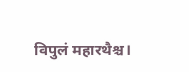विपुलं महारथैश्च।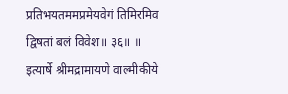प्रतिभयतममप्रमेयवेगं तिमिरमिव द्विषतां बलं विवेश॥ ३६॥ ॥ इत्यार्षे श्रीमद्रामायणे वाल्मीकीये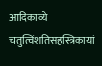आदिकाव्ये चतुत्विंशतिसहस्त्रिकायां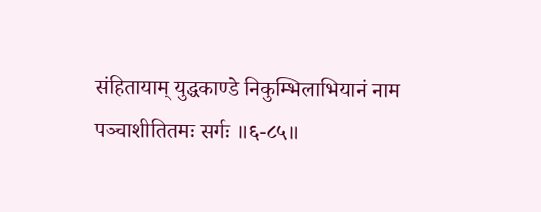संहितायाम् युद्धकाण्डे निकुम्भिलाभियानं नाम पञ्चाशीतितमः सर्गः ॥६-८५॥